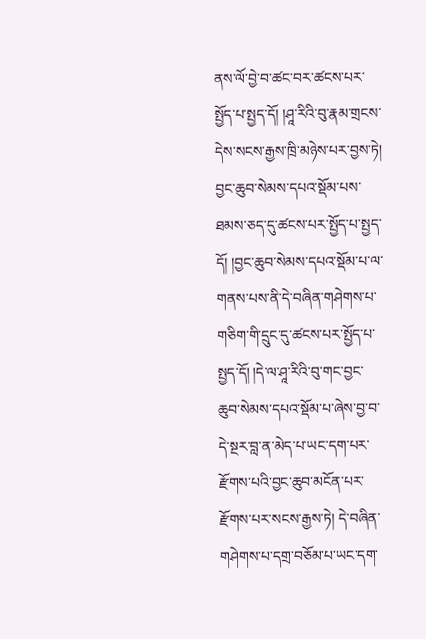ནས་ལོ་བྱེ་བ་ཚང་བར་ཚངས་པར་སྤྱོད་པ་སྤྱད་དོ། །ཤཱ་རིའི་བུ་རྣམ་གྲངས་དེས་སངས་རྒྱས་ཁྲི་མཉེས་པར་བྱས་ཏེ། བྱང་ཆུབ་སེམས་དཔའ་སྡོམ་པས་ཐམས་ཅད་དུ་ཚངས་པར་སྤྱོད་པ་སྤྱད་དོ། །བྱང་ཆུབ་སེམས་དཔའ་སྡོམ་པ་ལ་གནས་པས་ནི་དེ་བཞིན་གཤེགས་པ་གཅིག་གི་དྲུང་དུ་ཚངས་པར་སྤྱོད་པ་སྤྱད་དོ། །དེ་ལ་ཤཱ་རིའི་བུ་གང་བྱང་ཆུབ་སེམས་དཔའ་སྡོམ་པ་ཞེས་བྱ་བ་དེ་སྔར་བླ་ན་མེད་པ་ཡང་དག་པར་རྫོགས་པའི་བྱང་ཆུབ་མངོན་པར་རྫོགས་པར་སངས་རྒྱས་ཏེ། དེ་བཞིན་གཤེགས་པ་དགྲ་བཅོམ་པ་ཡང་དག་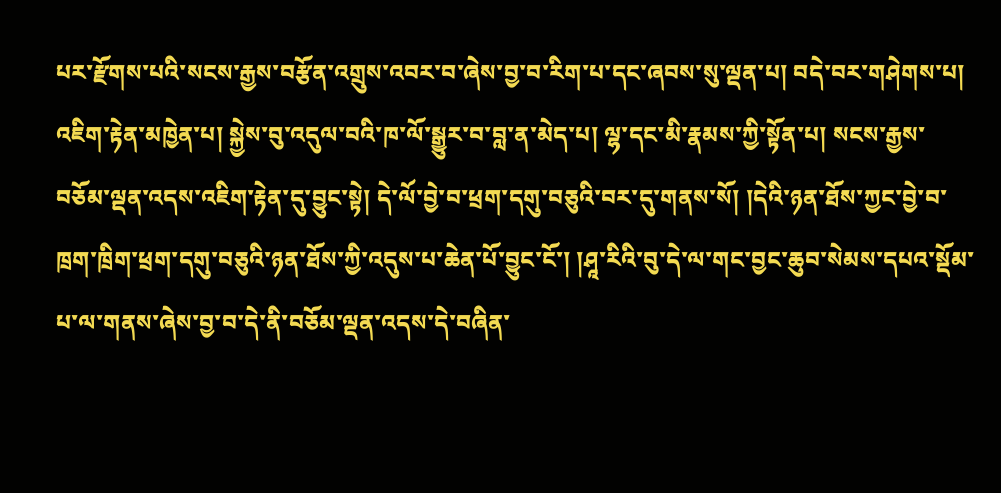པར་རྫོགས་པའི་སངས་རྒྱས་བརྩོན་འགྲུས་འབར་བ་ཞེས་བྱ་བ་རིག་པ་དང་ཞབས་སུ་ལྡན་པ། བདེ་བར་གཤེགས་པ། འཇིག་རྟེན་མཁྱེན་པ། སྐྱེས་བུ་འདུལ་བའི་ཁ་ལོ་སྒྱུར་བ་བླ་ན་མེད་པ། ལྷ་དང་མི་རྣམས་ཀྱི་སྟོན་པ། སངས་རྒྱས་བཅོམ་ལྡན་འདས་འཇིག་རྟེན་དུ་བྱུང་སྟེ། དེ་ལོ་བྱེ་བ་ཕྲག་དགུ་བཅུའི་བར་དུ་གནས་སོ། །དེའི་ཉན་ཐོས་ཀྱང་བྱེ་བ་ཁྲག་ཁྲིག་ཕྲག་དགུ་བཅུའི་ཉན་ཐོས་ཀྱི་འདུས་པ་ཆེན་པོ་བྱུང་ངོ་། །ཤཱ་རིའི་བུ་དེ་ལ་གང་བྱང་ཆུབ་སེམས་དཔའ་སྡོམ་པ་ལ་གནས་ཞེས་བྱ་བ་དེ་ནི་བཅོམ་ལྡན་འདས་དེ་བཞིན་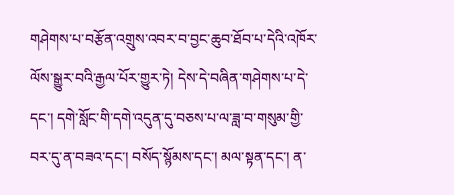གཤེགས་པ་བརྩོན་འགྲུས་འབར་བ་བྱང་ཆུབ་ཐོབ་པ་དེའི་འཁོར་ལོས་སྒྱུར་བའི་རྒྱལ་པོར་གྱུར་ཏེ། དེས་དེ་བཞིན་གཤེགས་པ་དེ་དང་། དགེ་སློང་གི་དགེ་འདུན་དུ་བཅས་པ་ལ་ཟླ་བ་གསུམ་གྱི་བར་དུ་ན་བཟའ་དང་། བསོད་སྙོམས་དང་། མལ་སྟན་དང་། ན་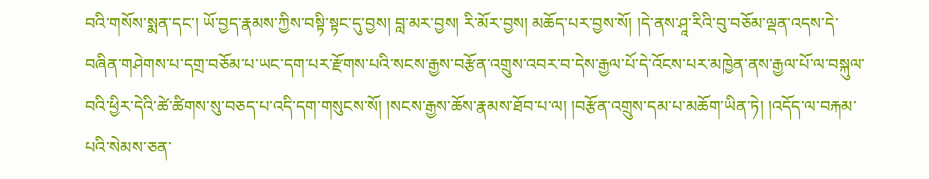བའི་གསོས་སྨན་དང་། ཡོ་བྱད་རྣམས་ཀྱིས་བསྟི་སྟང་དུ་བྱས། བླ་མར་བྱས། རི་མོར་བྱས། མཆོད་པར་བྱས་སོ། །དེ་ནས་ཤཱ་རིའི་བུ་བཅོམ་ལྡན་འདས་དེ་བཞིན་གཤེགས་པ་དགྲ་བཅོམ་པ་ཡང་དག་པར་རྫོགས་པའི་སངས་རྒྱས་བརྩོན་འགྲུས་འབར་བ་དེས་རྒྱལ་པོ་དེ་འོངས་པར་མཁྱེན་ནས་རྒྱལ་པོ་ལ་བསྐུལ་བའི་ཕྱིར་དེའི་ཚེ་ཚིགས་སུ་བཅད་པ་འདི་དག་གསུངས་སོ། །སངས་རྒྱས་ཆོས་རྣམས་ཐོབ་པ་ལ། །བརྩོན་འགྲུས་དམ་པ་མཆོག་ཡིན་ཏེ། །འདོད་ལ་བརྐམ་པའི་སེམས་ཅན་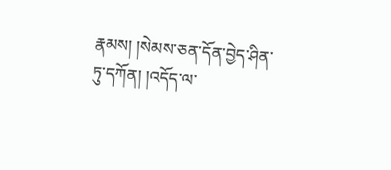རྣམས། །སེམས་ཅན་དོན་བྱེད་ཤིན་ཏུ་དཀོན། །འདོད་ལ་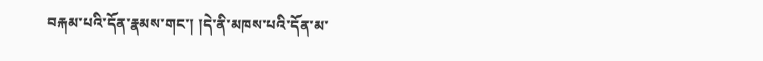བརྐམ་པའི་དོན་རྣམས་གང་། །དེ་ནི་མཁས་པའི་དོན་མ་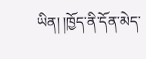ཡིན། །ཁྱོད་ནི་དོན་མེད་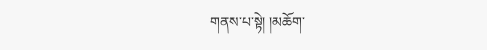གནས་པ་སྟེ། །མཆོག་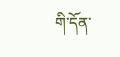གི་དོན་